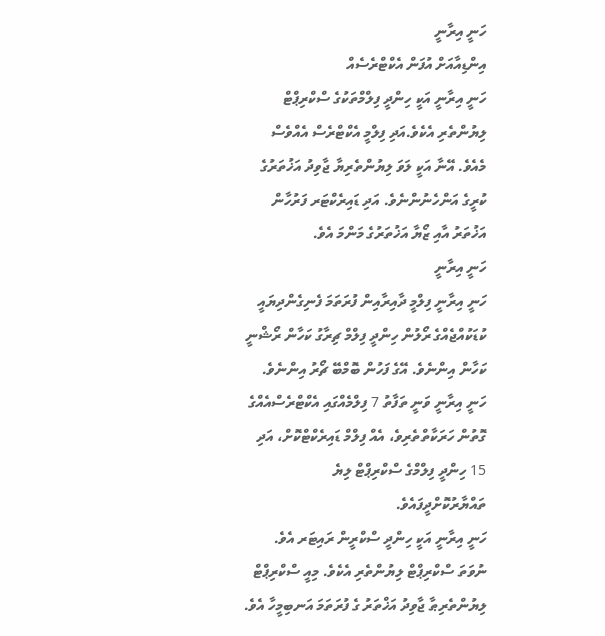ހަނީ އިރާނީ
އިންޑިއާއަށް އުފަން އެކްޓްރެސެއް
ހަނީ އިރާނީ އަކީ ހިންދީ ފިލްމްތަކުގެ ސްކްރިޕްޓް ލިޔުންތެރި އެކެވެ.އަދި ފިލްމީ އެކްޓްރެސް އެއްވެސް މެއެވެ. އޭނާ އަކީ ލަވަ ލިޔުންތެރިޔާ ޖާވިދު އަޚުތަރުގެ ކުރީގެ އަންހެނުންނެވެ. އަދި ޑައިރެކްޓަރ ފަރުހާން އަޚުތަރު އާއި ޒޯޔާ އަޚުތަރުގެ މަންމަ އެވެ.
ހަނީ އިރާނީ
ހަނީ އިރާނީ ފިލްމީ ދާއިރާއިން ފުރަތަމަ ފެނިގެންދިޔައީ ކުޑަކުއްޖެއްގެ ރޯލުން ހިންދީ ފިލްމް ޗިރާގު ކަހާން ރޯޝްނީ ކަހާން އިންނެވެ. އޭގެ ފަހުން ބޮމްބޭ ޗޯރު އިންނެވެ. ހަނީ އިރާނީ ވަނީ ތަފާތު 7 ފިލްމެއްގައި އެކްޓްރެސްއެއްގެ ގޮތުން ހަރަކާތްތެރިވެ، އެއް ފިލްމް ޑައިރެކްޓްކޮށް، އަދި 15 ހިންދީ ފިލްމްގެ ސްކްރިޕްޓް ލިޔެ ތައްޔާރުކޮށްދީފައެވެ.
ހަނީ އިރާނީ އަކީ ހިންދީ ސްކްރީން ރައިޓަރ އެވެ. ނުވަތަ ސްކްރިޕްޓް ލިޔުންތެރި އެކެވެ. މިއީ ސްކްރިޕްޓް ލިޔުންތެރިޠާ ޖާވިދު އަޚްތަރު ގެ ފުރަތަމަ އަނބިމީހާ އެވެ.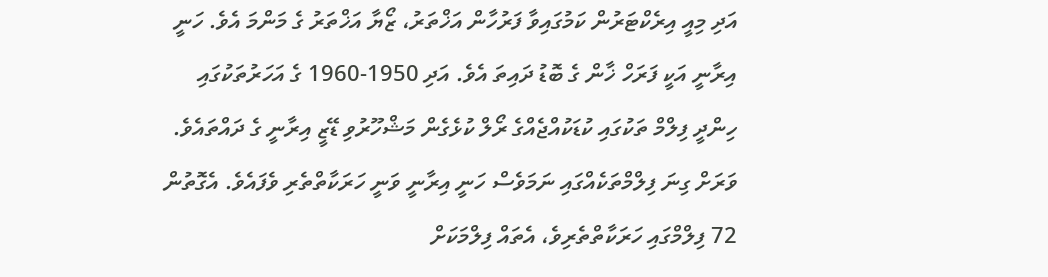އަދި މިއީ އިރެކްޓަރުން ކަމުގައިވާ ފަރުހާން އަޚްތަރު، ޒޯޔާ އަޚްތަރު ގެ މަންމަ އެވެ. ހަނީ އިރާނީ އަކީ ފަރަހް ޚާން ގެ ބޮޑު ދައިތަ އެވެ. އަދި 1950-1960 ގެ އަހަރުތަކުގައި ހިންދީ ފިލްމް ތަކުގައި ކުޑަކުއްޖެއްގެ ރޯލް ކުޅެގެން މަޝްހޫރުވި ޑޭޒީ އިރާނީ ގެ ދައްތައެވެ. ވަރަށް ގިނަ ފިލްމްތަކެއްގައި ނަމަވެސް ހަނީ އިރާނީ ވަނީ ހަރަކާތްތެރި ވެފައެވެ. އެގޮތުން 72 ފިލްމްގައި ހަރަކާތްތެރިވެ، އެތައް ފިލްމަކަށް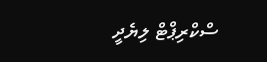ސްކްރިޕްޓް ލިޔެދީ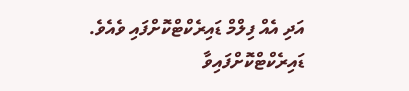އަދި އެއް ފިލްމް ޑައިރެކްޓްކޮށްފައި ވެއެވެ. ޑައިރެކްޓްކޮށްފައިވާ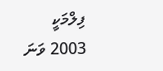ފިލްމަކީ 2003 ވަނަ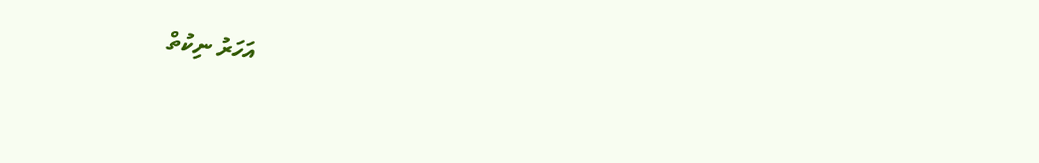އަހަރު ނިކުތް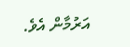އަރުމާން އެވެ.